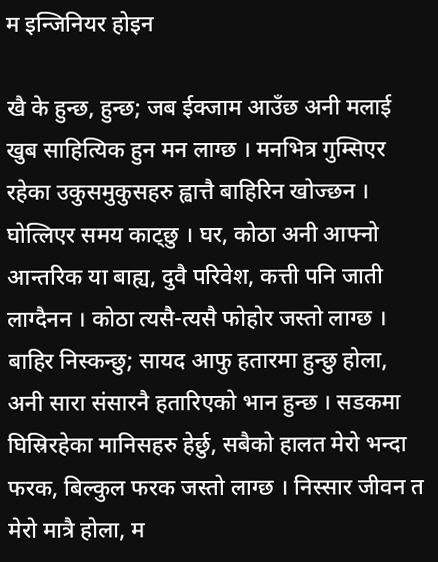म इन्जिनियर होइन

खै के हुन्छ, हुन्छ; जब ईक्जाम आउँछ अनी मलाई खुब साहित्यिक हुन मन लाग्छ । मनभित्र गुम्सिएर रहेका उकुसमुकुसहरु ह्वात्तै बाहिरिन खोज्छन । घोत्लिएर समय काट्छु । घर, कोठा अनी आफ्नो आन्तरिक या बाह्य, दुवै परिवेश, कत्ती पनि जाती लाग्दैनन । कोठा त्यसै-त्यसै फोहोर जस्तो लाग्छ । बाहिर निस्कन्छु; सायद आफु हतारमा हुन्छु होला, अनी सारा संसारनै हतारिएको भान हुन्छ । सडकमा घिस्रिरहेका मानिसहरु हेर्छु, सबैको हालत मेरो भन्दा फरक, बिल्कुल फरक जस्तो लाग्छ । निस्सार जीवन त मेरो मात्रै होला, म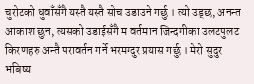चुरोटको धुवाँसँगै यस्तै यस्तै सोच उडाउने गर्छु । त्यो उड्छ, अनन्त आकाश छुन, त्यसको उडाईसँगै म वर्तमान जिन्दगीका उलटपुलट किरणहरु अन्तै परावर्तन गर्ने भरमग्दुर प्रयास गर्छु । मेरो सुदुर भबिष्य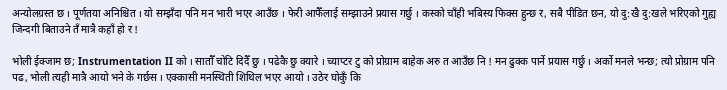अन्योलग्रस्त छ । पूर्णतया अनिश्चित । यो सम्झँदा पनि मन भारी भएर आउँछ । फेरी आफैँलाई सम्झाउने प्रयास गर्छु । कस्को चाँही भबिस्य फिक्स हुन्छ र, सबै पीडित छन, यो दु:खै दु:खले भरिएको गुह्य जिन्दगी बिताउने तँ मात्रै कहाँ हो र !

भोली ईक्जाम छ; Instrumentation II को । सातौँ चोटि दिदैँ छु । पढेकै छु क्यारे । च्याप्टर टु को प्रोग्राम बाहेक अरु त आउँछ नि ! मन ढुक्क पार्ने प्रयास गर्छु । अर्को मनले भन्छ; त्यो प्रोग्राम पनि पढ, भोली त्यही मात्रै आयो भने के गर्छस । एक्कासी मनस्थिती शिथिल भएर आयो । उठेर घोकुँ कि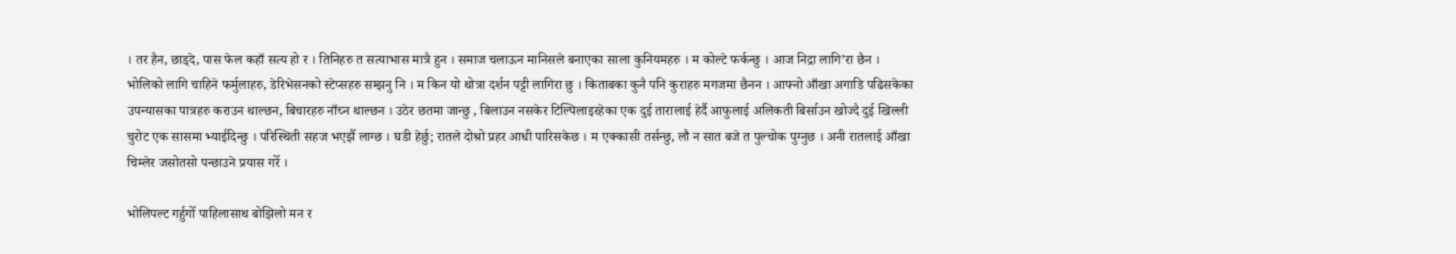। तर हैन, छाड्दे, पास फेल कहाँ सत्य हो र । तिनिहरु त सत्याभास मात्रै हुन । समाज चलाऊन मानिसले बनाएका साला कुनियमहरु । म कोल्टे फर्कन्छु । आज निद्रा लागि’रा छैन । भोलिको लागि चाहिने फर्मुलाहरु, डेरिभेसनको स्टेप्सहरु सम्झनु नि । म किन यो थोत्रा दर्शन पट्टी लागिरा छु । किताबका कुनै पनि कुराहरु मगजमा छैनन । आफ्नो आँखा अगाडि पढिसकेका उपन्यासका पात्रहरु कराउन थाल्छन, बिचारहरु नाँच्न थाल्छन । उठेर छतमा जान्छु , बिलाउन नसकेर टिल्पिलाइरहेका एक दुई तारालाई हेर्दै आफुलाई अलिकती बिर्साउन खोज्दै दुई खिल्ली चुरोट एक सासमा भ्याईदिन्छु । परिस्थिती सहज भएझैँ लाग्छ । घडी हेर्छु; रातले दोश्रो प्रहर आधी पारिसकेछ । म एक्कासी तर्सन्छु, लौ न सात बजे त पुल्चोक पुग्नुछ । अनी रातलाई आँखा चिम्लेर जसोतसो पन्छाउने प्रयास गरेँ ।

भोलिपल्ट गर्हुगोँ पाहिलासाथ बोझिलो मन र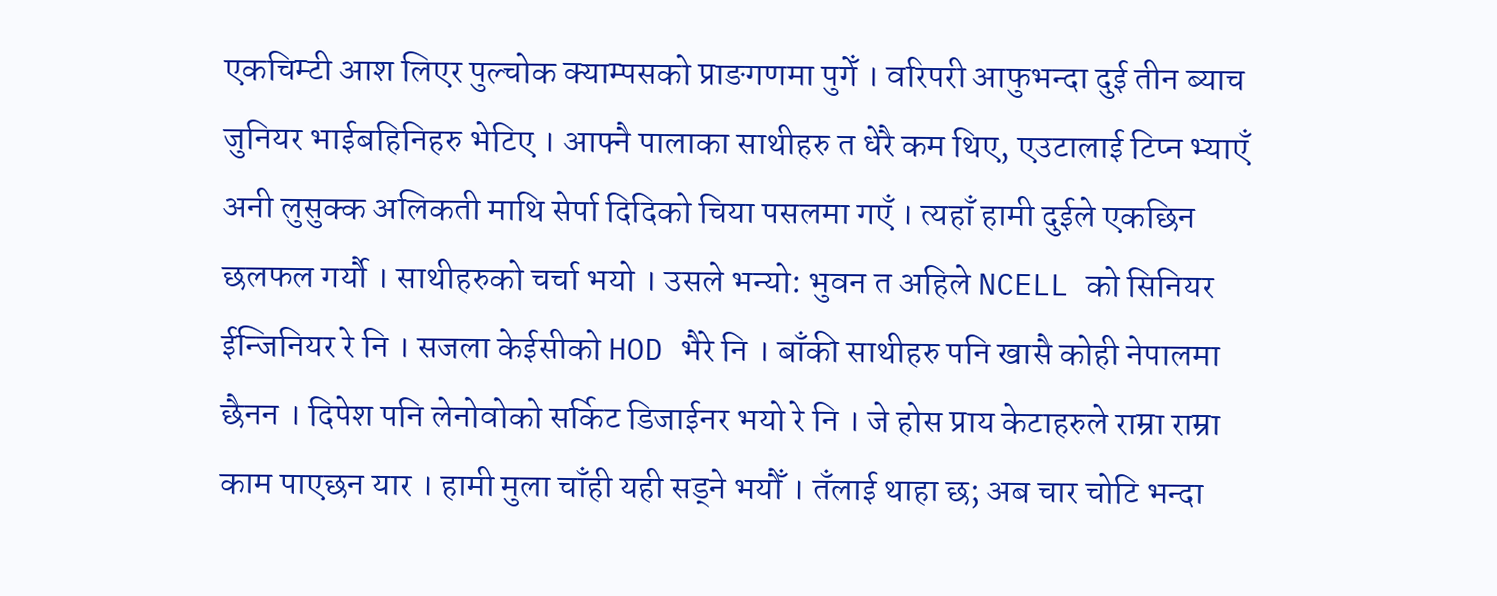एकचिम्टी आश लिएर पुल्चोक क्याम्पसको प्राङगणमा पुगेँ । वरिपरी आफुभन्दा दुई तीन ब्याच जुनियर भाईबहिनिहरु भेटिए । आफ्नै पालाका साथीहरु त धेरै कम थिए, एउटालाई टिप्न भ्याएँ अनी लुसुक्क अलिकती माथि सेर्पा दिदिको चिया पसलमा गएँ । त्यहाँ हामी दुईले एकछिन छलफल गर्यौ । साथीहरुको चर्चा भयो । उसले भन्यो: भुवन त अहिले NCELL को सिनियर ईन्जिनियर रे नि । सजला केईसीको HOD भैरे नि । बाँकी साथीहरु पनि खासै कोही नेपालमा छैनन । दिपेश पनि लेनोवोको सर्किट डिजाईनर भयो रे नि । जे होस प्राय केटाहरुले राम्रा राम्रा काम पाएछन यार । हामी मुला चाँही यही सड्ने भयौँ । तँलाई थाहा छ; अब चार चोटि भन्दा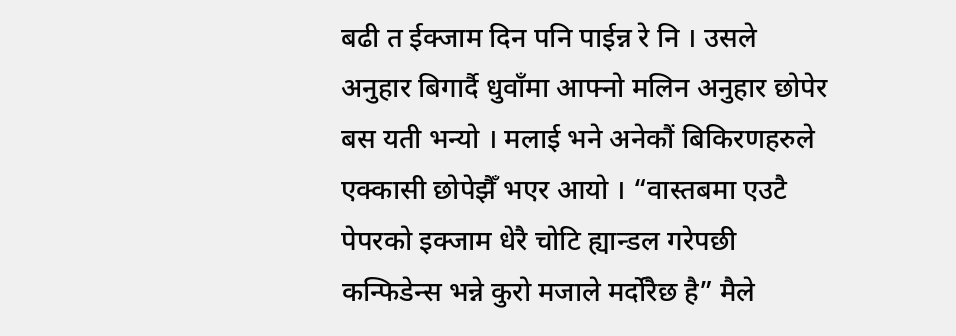बढी त ईक्जाम दिन पनि पाईन्न रे नि । उसले अनुहार बिगार्दै धुवाँमा आफ्नो मलिन अनुहार छोपेर बस यती भन्यो । मलाई भने अनेकौं बिकिरणहरुले एक्कासी छोपेझैँ भएर आयो । “वास्तबमा एउटै पेपरको इक्जाम धेरै चोटि ह्यान्डल गरेपछी कन्फिडेन्स भन्ने कुरो मजाले मर्दोरैछ है” मैले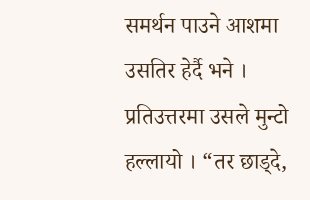समर्थन पाउने आशमा उसतिर हेर्दै भने । प्रतिउत्तरमा उसले मुन्टो हल्लायो । “तर छाड्दे,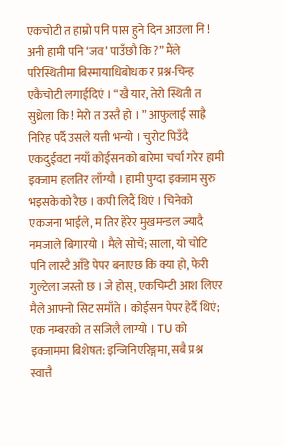एकचोटी त हाम्रो पनि पास हुने दिन आउला नि ! अनी हामी पनि ‘जव’ पाउँछौ कि ?” मैंले परिस्थितीमा बिस्मायाधिबोधक र प्रश्न-चिन्ह एकैचोटी लगाईदिएं । “खै यार, तेरो स्थिती त सुध्रेला कि ! मेरो त उस्तै हो । ” आफुलाई साह्रै निरिह पर्दै उसले यत्ती भन्यो । चुरोट पिउँदै एकदुईवटा नयाँ कोईसनको बारेमा चर्चा गरेर हामी इक्जाम हलतिर लाँग्यौ । हामी पुग्दा इक्जाम सुरु भइसकेको रैछ । कपी लिदैं थिएं । चिनेको एकजना भाईले, म तिर हेरेर मुखमन्डल ज्यादै नमजाले बिगारयो । मैले सोचें; साला, यो चोटि पनि लास्टै आँडे पेपर बनाएछ कि क्या हो, फेरी गुल्टेला जस्तो छ । जे होस्, एकचिम्टी आश लिएर मैले आफ्नो सिट समाँते । कोईसन पेपर हेर्दै थिएं; एक नम्बरको त सजिलै लाग्यो । TU को इक्जाममा बिशेषत: इन्जिनिएरिङ्गमा, सबै प्रश्न स्वात्तै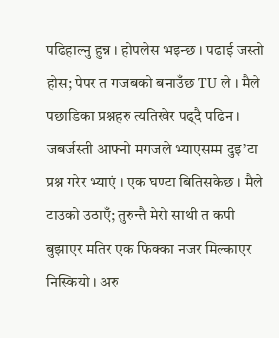पढिहाल्नु हुन्न । होपलेस भइन्छ । पढाई जस्तो होस; पेपर त गजबको बनाउँछ TU ले । मैले पछाडिका प्रश्नहरु त्यतिखेर पढ्दै पढिन । जबर्जस्ती आफ्नो मगजले भ्याएसम्म दुइ’टा प्रश्न गरेर भ्याएं । एक घण्टा बितिसकेछ । मैले टाउको उठाएँ; तुरुन्तै मेरो साथी त कपी बुझाएर मतिर एक फिक्का नजर मिल्काएर निस्कियो । अरु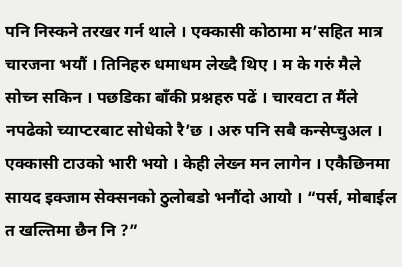पनि निस्कने तरखर गर्न थाले । एक्कासी कोठामा म’सहित मात्र चारजना भयौं । तिनिहरु धमाधम लेख्दै थिए । म के गरुं मैले सोच्न सकिन । पछडिका बाँकी प्रश्नहरु पढें । चारवटा त मैंले नपढेको च्याप्टरबाट सोधेको रै’छ । अरु पनि सबै कन्सेप्चुअल । एक्कासी टाउको भारी भयो । केही लेख्न मन लागेन । एकैछिनमा सायद इक्जाम सेक्सनको ठुलोबडो भनौंदो आयो । “पर्स, मोबाईल त खल्तिमा छैन नि ?”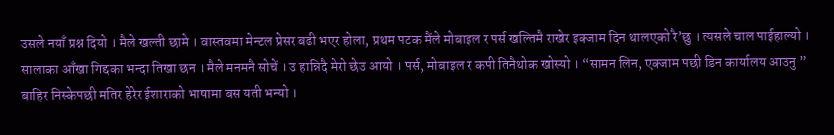उसले नयाँ प्रश्न दियो । मैले खल्ती छामे । वास्तवमा मेन्टल प्रेसर बढी भएर होला, प्रथम पटक मैंले मोबाइल र पर्स खल्तिमै राखेर इक्जाम दिन थालएको रै’छु । त्यसले चाल पाईहाल्यो । सालाका आँखा गिद्दका भन्दा तिखा छन । मैले मनमनै सोचें । उ हान्निदै मेरो छेउ आयो । पर्स, मोबाइल र कपी तिनैथोक खोस्यो । “सामन लिन, एक्जाम पछी डिन कार्यालय आउनु ” बाहिर निस्केपछी मतिर हेरेर ईशाराको भाषामा बस यती भन्यो ।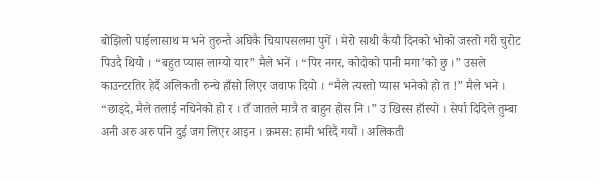बोझिलो पाईलासाथ म भने तुरुन्तै अघिकै चियापसलमा पुगें । मेरो साथी कैयौ दिनको भोको जस्तो गरी चुरोट पिउदै थियो । “बहुत प्यास लाग्यो यार” मैले भनें । “पिर नगर, कोदोको पानी मगा’को छु ।” उसले काउन्टरतिर हेर्दै अलिकती रुन्चे हाँसो लिएर जवाफ दियो । “मैले त्यस्तो प्यास भनेको हो त !” मैले भने । “छाड्दे, मैले तलाई नचिनेको हो र । तँ जातले मात्रै त बाहुन होस नि ।” उ खिस्स हाँस्यो । सेर्पा दिदिले तुम्बा अनी अरु अरु पनि दुई जग लिएर आइन । क्रमस: हामी भरिदैं गयौं । अलिकती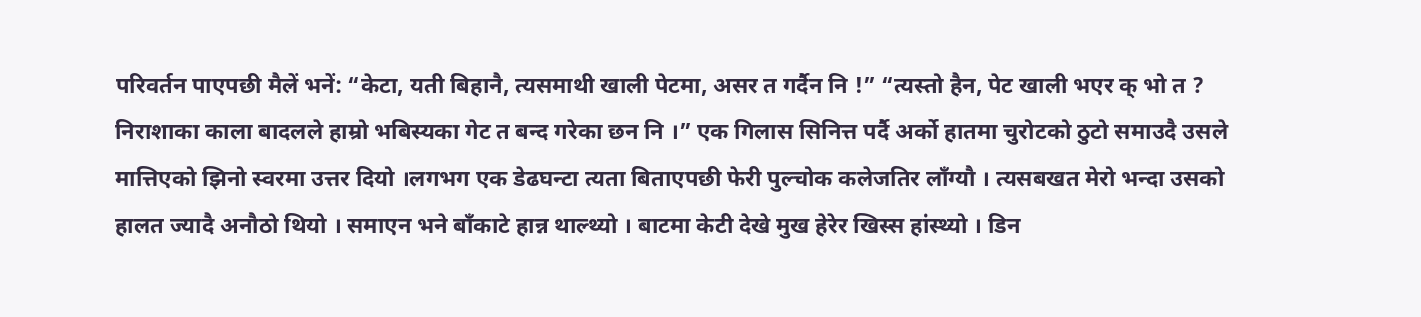परिवर्तन पाएपछी मैलें भनें: “केटा, यती बिहानै, त्यसमाथी खाली पेटमा, असर त गर्दैन नि !” “त्यस्तो हैन, पेट खाली भएर क् भो त ? निराशाका काला बादलले हाम्रो भबिस्यका गेट त बन्द गरेका छन नि ।” एक गिलास सिनित्त पर्दै अर्को हातमा चुरोटको ठुटो समाउदै उसले मात्तिएको झिनो स्वरमा उत्तर दियो ।लगभग एक डेढघन्टा त्यता बिताएपछी फेरी पुल्चोक कलेजतिर लाँग्यौ । त्यसबखत मेरो भन्दा उसको हालत ज्यादै अनौठो थियो । समाएन भने बाँकाटे हान्न थाल्थ्यो । बाटमा केटी देखे मुख हेरेर खिस्स हांस्थ्यो । डिन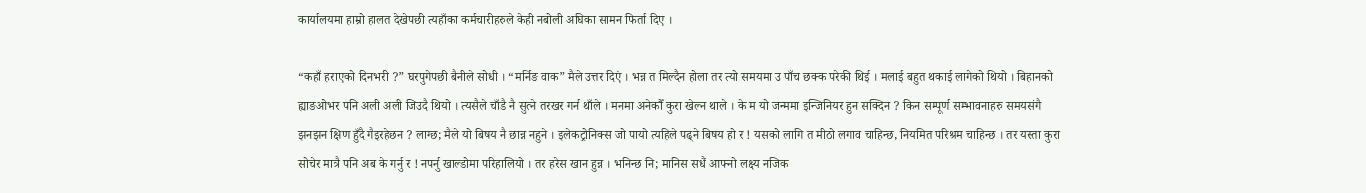कार्यालयमा हाम्रो हालत देखेपछी त्यहाँका कर्मचारीहरुले केही नबोली अघिका सामन फिर्ता दिए ।

“कहाँ हराएको दिनभरी ?” घरपुगेपछी बैनीले सोधी । “मर्निङ वाक” मैले उत्तर दिएं । भन्न त मिल्दैन होला तर त्यो समयमा उ पाँच छक्क परेकी थिई । मलाई बहुत थकाई लागेको थियो । बिहानको ह्याङओभर पनि अली अली जिउदै थियो । त्यसैले चाँडै नै सुत्ने तरखर गर्न थाँले । मनमा अनेकौँ कुरा खेल्न थाले । के म यो जन्ममा इन्जिनियर हुन सक्दिन ? किन सम्पूर्ण सम्भावनाहरु समयसंगै झनझन क्षिण हुँदै गैइरहेछन ? लाग्छ; मैले यो बिषय नै छान्न नहुने । इलेकट्रोनिक्स जो पायो त्यहिले पढ्ने बिषय हो र ! यसको लागि त मीठो लगाव चाहिन्छ, नियमित परिश्रम चाहिन्छ । तर यस्ता कुरा सोचेर मात्रै पनि अब के गर्नु र ! नपर्नु खाल्डोमा परिहालियो । तर हरेस खान हुन्न । भनिन्छ नि; मानिस सधैं आफ्नो लक्ष्य नजिक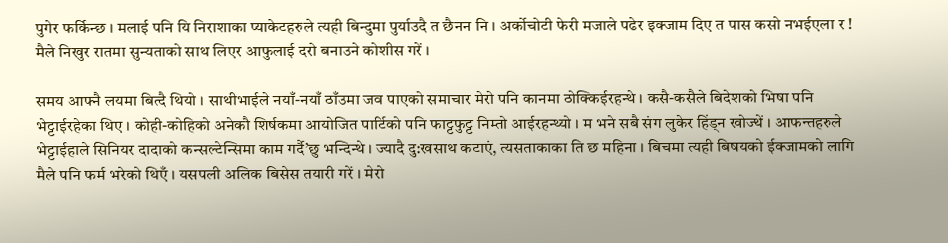पुगेर फर्किन्छ । मलाई पनि यि निराशाका प्याकेटहरुले त्यही बिन्दुमा पुर्याउदै त छैनन नि । अर्कोचोटी फेरी मजाले पढेर इक्जाम दिए त पास कसो नभईएला र ! मैले निखुर रातमा सुन्यताको साथ लिएर आफुलाई दरो बनाउने कोशीस गरें ।

समय आफ्नै लयमा बित्दै थियो । साथीभाईले नयाँ-नयाँ ठाँउमा जव पाएको समाचार मेरो पनि कानमा ठोक्किईरहन्थे । कसै-कसैले बिदेशको भिषा पनि भेट्टाईरहेका थिए । कोही-कोहिको अनेकौ शिर्षकमा आयोजित पार्टिको पनि फाट्टफुट्ट निम्तो आईरहन्थ्यो । म भने सबै संग लुकेर हिंड्न खोज्थें । आफन्तहरुले भेट्टाईहाले सिनियर दादाको कन्सल्टेन्सिमा काम गर्दै’छु भन्दिन्थे । ज्यादै दु:खसाथ कटाएं, त्यसताकाका ति छ महिना । बिचमा त्यही बिषयको ईक्जामको लागि मैले पनि फर्म भरेको थिएँ । यसपली अलिक बिसेस तयारी गरें । मेरो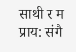साथी र म प्राय: संगै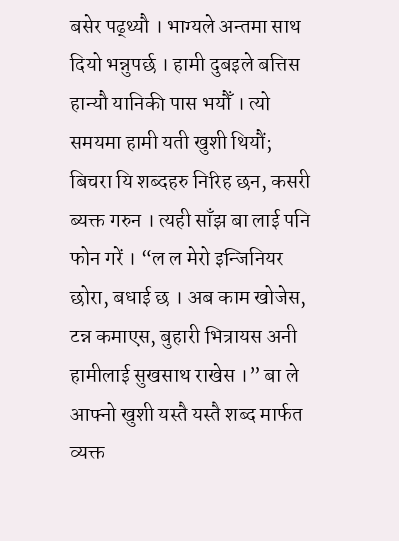बसेर पढ्थ्यौ । भाग्यले अन्तमा साथ दियो भन्नुपर्छ । हामी दुबइले बत्तिस हान्यौ यानिकी पास भयौँ । त्यो समयमा हामी यती खुशी थियौं; बिचरा यि शब्दहरु निरिह छन, कसरी ब्यक्त गरुन । त्यही साँझ बा लाई पनि फोन गरें । “ल ल मेरो इन्जिनियर छोरा, बधाई छ । अब काम खोजेस, टन्न कमाएस, बुहारी भित्रायस अनी हामीलाई सुखसाथ राखेस ।” बा ले आफ्नो खुशी यस्तै यस्तै शब्द मार्फत व्यक्त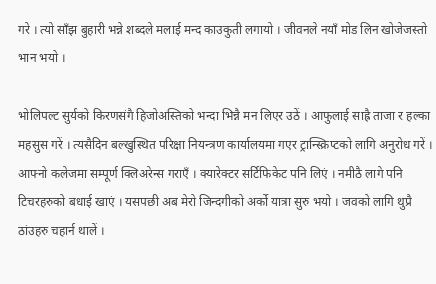गरे । त्यो साँझ बुहारी भन्ने शब्दले मलाई मन्द काउकुती लगायो । जीवनले नयाँ मोड लिन खोजेजस्तो भान भयो ।

भोलिपल्ट सुर्यको किरणसंगै हिजोअस्तिको भन्दा भिन्नै मन लिएर उठें । आफुलाई साह्रै ताजा र हल्का महसुस गरें । त्यसैदिन बल्खुस्थित परिक्षा नियन्त्रण कार्यालयमा गएर ट्रान्स्क्रिप्टको लागि अनुरोध गरें । आफ्नो कलेजमा सम्पूर्ण क्लिअरेन्स गराएँ । क्यारेक्टर सर्टिफिकेट पनि लिएं । नमीठै लागे पनि टिचरहरुको बधाई खाएं । यसपछी अब मेरो जिन्दगीको अर्को यात्रा सुरु भयो । जवको लागि थुप्रै ठांउहरु चहार्न थालें ।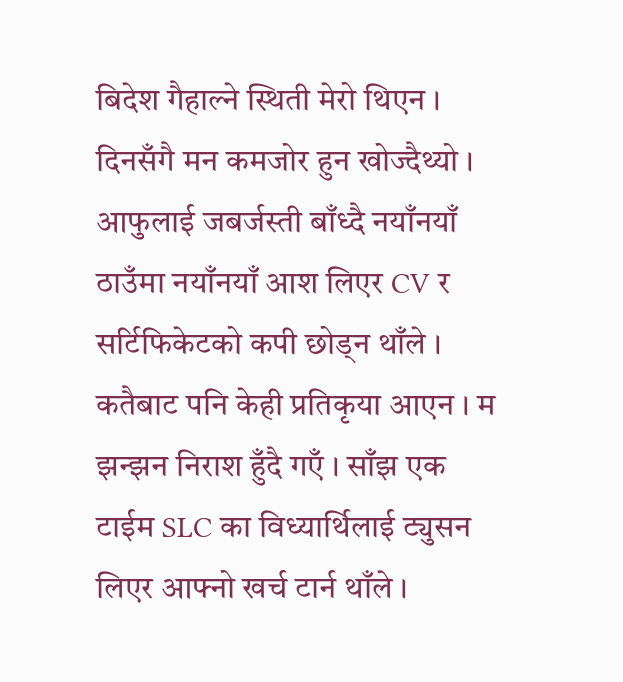बिदेश गैहाल्ने स्थिती मेरो थिएन । दिनसँगै मन कमजोर हुन खोज्दैथ्यो । आफुलाई जबर्जस्ती बाँध्दै नयाँनयाँ ठाउँमा नयाँनयाँ आश लिएर CV र सर्टिफिकेटको कपी छोड्न थाँले । कतैबाट पनि केही प्रतिकृया आएन । म झन्झन निराश हुँदै गएँ । साँझ एक टाईम SLC का विध्यार्थिलाई ट्युसन लिएर आफ्नो खर्च टार्न थाँले ।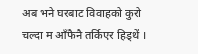अब भने घरबाट विवाहको कुरो चल्दा म आँफैनै तर्किएर हिड्थें ।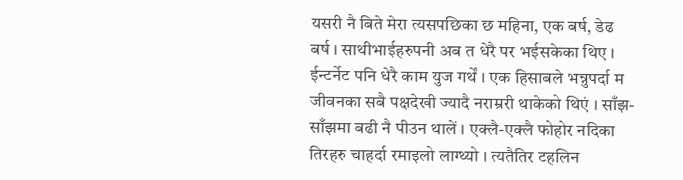यसरी नै बिते मेरा त्यसपछिका छ महिना, एक बर्ष, डेढ बर्ष । साथीभाईहरुपनी अब त धेरै पर भईसकेका थिए । ईन्टर्नेट पनि धेरै काम युज गर्थें । एक हिसाबले भन्नुपर्दा म जीवनका सबै पक्षदेखी ज्यादै नराम्ररी थाकेको थिएं । साँझ-साँझमा बढी नै पीउन थालें । एक्लै-एक्लै फोहोर नदिका तिरहरु चाहर्दा रमाइलो लाग्थ्यो । त्यतैतिर टहलिन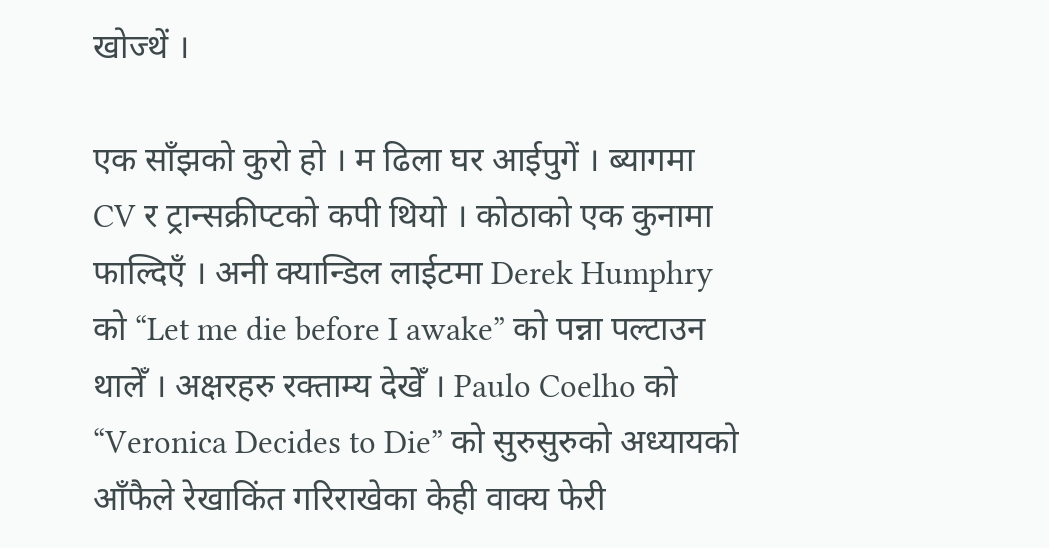खोज्थें ।

एक साँझको कुरो हो । म ढिला घर आईपुगें । ब्यागमा CV र ट्रान्सक्रीप्टको कपी थियो । कोठाको एक कुनामा फाल्दिएँ । अनी क्यान्डिल लाईटमा Derek Humphry को “Let me die before I awake” को पन्ना पल्टाउन थालेँ । अक्षरहरु रक्ताम्य देखेँ । Paulo Coelho को “Veronica Decides to Die” को सुरुसुरुको अध्यायको आँफैले रेखाकिंत गरिराखेका केही वाक्य फेरी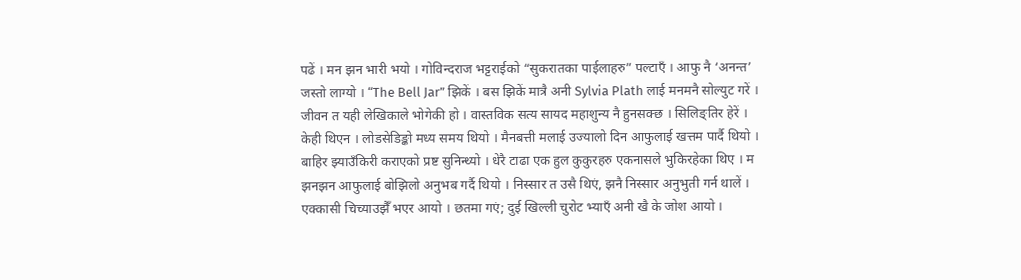पढें । मन झन भारी भयो । गोविन्दराज भट्टराईको “सुकरातका पाईलाहरु” पल्टाएँ । आफु नै ‘अनन्त’ जस्तो लाग्यो । “The Bell Jar” झिकें । बस झिकें मात्रै अनी Sylvia Plath लाई मनमनै सोल्युट गरें । जीवन त यही लेखिकाले भोगेकी हो । वास्तविक सत्य सायद महाशुन्य नै हुनसक्छ । सिलिङ्तिर हेरें । केही थिएन । लोडसेडिङ्को मध्य समय थियो । मैनबत्ती मलाई उज्यालो दिन आफुलाई खत्तम पार्दै थियो । बाहिर झ्याउँकिरी कराएको प्रष्ट सुनिन्थ्यो । धेरै टाढा एक हुल कुकुरहरु एकनासले भुकिरहेका थिए । म झनझन आफुलाई बोझिलो अनुभब गर्दै थियो । निस्सार त उसै थिएं, झनै निस्सार अनुभुती गर्न थालें । एक्कासी चिच्याउझैँ भएर आयो । छतमा गएं; दुई खिल्ली चुरोट भ्याएँ अनी खै के जोश आयो ।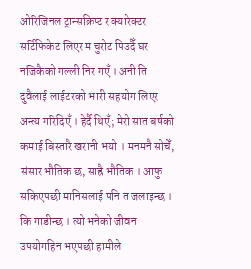ओरिजिनल ट्रान्सक्रिप्ट र क्यारेक्टर सर्टिफिकेट लिएर म चुरोट पिउदैँ घर नजिकैको गल्ली निर गएँ । अनी ति दुवैलाई लाईटरको भारी सहयोग लिएर अन्त्य गरिदिएँ । हेर्दै थिएँ; मेरो सात बर्षको कमाई बिस्तारै खरानी भयो । मनमनै सोचेँ, संसार भौतिक छ, साह्रै भौतिक । आफु सकिएपछी मानिसलाई पनि त जलाइन्छ । कि गाडीन्छ । त्यो भनेको जीवन उपयोगहिन भएपछी हामीले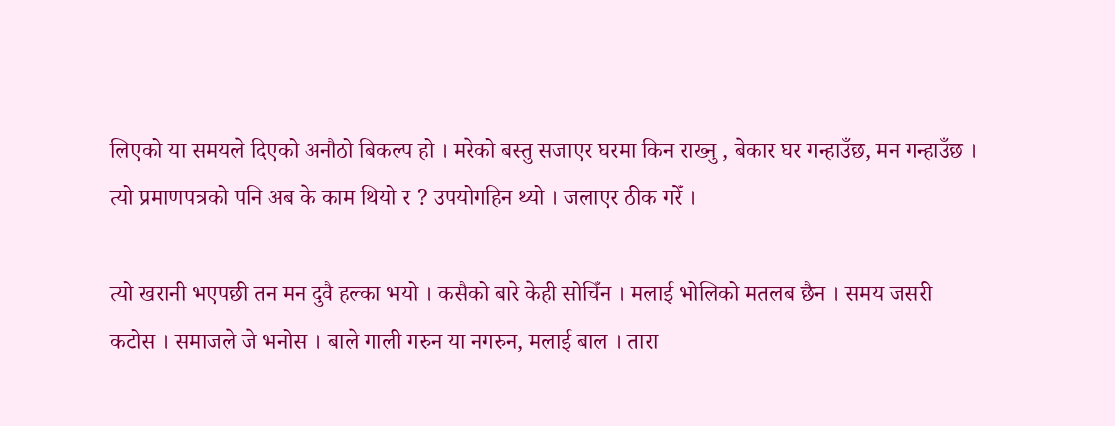लिएको या समयले दिएको अनौठो बिकल्प हो । मरेको बस्तु सजाएर घरमा किन राख्नु , बेकार घर गन्हाउँछ, मन गन्हाउँछ । त्यो प्रमाणपत्रको पनि अब के काम थियो र ? उपयोगहिन थ्यो । जलाएर ठीक गरेँ ।

त्यो खरानी भएपछी तन मन दुवै हल्का भयो । कसैको बारे केही सोचिँन । मलाई भोलिको मतलब छैन । समय जसरी कटोस । समाजले जे भनोस । बाले गाली गरुन या नगरुन, मलाई बाल । तारा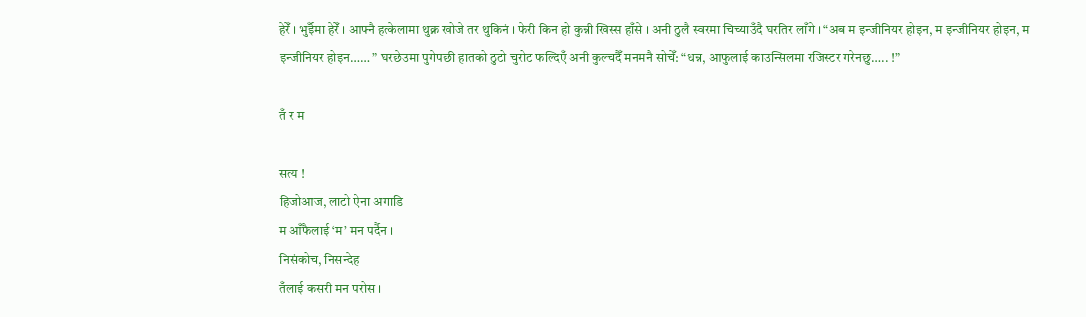हेरेँ । भुईँमा हेरेँ । आफ्नै हत्केलामा थुक्न खोजे तर थुकिनं । फेरी किन हो कुन्नी खिस्स हाँसे । अनी ठुलै स्वरमा चिच्याउँदै घरतिर लाँगे । “अब म इन्जीनियर होइन, म इन्जीनियर होइन, म इन्जीनियर होइन…… ” घरछेउमा पुगेपछी हातको ठुटो चुरोट फल्दिएँ अनी कुल्चदैँ मनमनै सोचेँ: “धन्न, आफुलाई काउन्सिलमा रजिस्टर गरेनछु….. !”

तँ र म

सत्य !
हिजोआज, लाटो ऐना अगाडि
म आँफैलाई ‘म’ मन पर्दैन ।
निसंकोच, निसन्देह
तँलाई कसरी मन परोस ।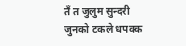तँ त जुलुम सुन्दरी
जुनको टकले धपक्क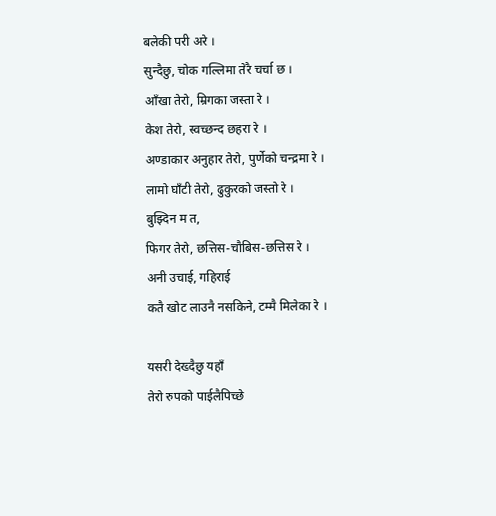बलेकी परी अरे ।
सुन्दैछु, चोक गल्लिमा तेरै चर्चा छ ।
आँखा तेरो, म्रिगका जस्ता रे ।
केश तेरो, स्वच्छन्द छहरा रे ।
अण्डाकार अनुहार तेरो, पुर्णेको चन्द्रमा रे ।
लामो घाँटी तेरो, ढुकुरको जस्तो रे ।
बुझ्दिन म त,
फिगर तेरो, छत्तिस-चौबिस-छत्तिस रे ।
अनी उचाई, गहिराई
कतै खोट लाउनै नसकिने, टम्मै मिलेका रे ।

यसरी देख्दैछु यहाँ
तेरो रुपको पाईलैपिच्छे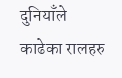दुनियाँले काढेका रालहरु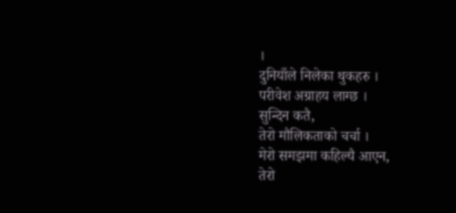।
दुनियाँले निलेका थुकहरु ।
परीवेश अग्राहय लाग्छ ।
सुन्दिन कतै,
तेरो मौलिकताको चर्चा ।
मेरो समझमा कहिल्यै आएन,
तेरो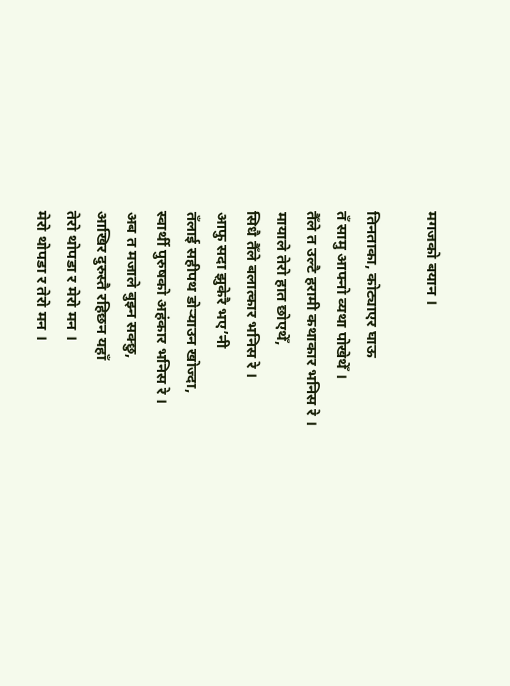मगजको बयान ।

तिनताका, कोट्याएर घाऊ
तँ सामु आफ्नो व्यथा पोखेथेँ ।
तैँले त उल्टै हरामी कथाकार भनिस रे ।
मायाले तेरो हात छोएथेँ,
सिधै तैँले बलात्कार भनिस रे ।
आफु सदा झुकेरै भए’नी
तँलाई सहीपथ डोर्‍याउन खोज्दा,
स्वार्थी पुरुषको अहंकार भनिस रे ।
अब त मजाले बुझ्न सक्छु,
आखिर दुरुस्तै रहिछन यहाँ
तेरो थोपडा र मेरो मन ।
मेरो थोपडा र तेरो मन ।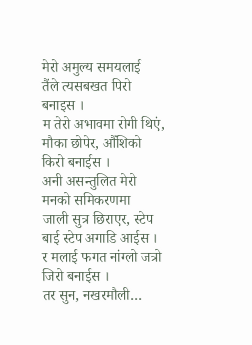मेरो अमुल्य समयलाई
तैंले त्यसबखत पिरो बनाइस ।
म तेरो अभावमा रोगी थिएं,
मौका छोपेर, औँशिको किरो बनाईस ।
अनी असन्तुलित मेरो मनको समिकरणमा
जाली सुत्र छिराएर, स्टेप बाई स्टेप अगाडि आईस ।
र मलाई फगत नांग्लो जत्रो जिरो बनाईस ।
तर सुन, नखरमौली…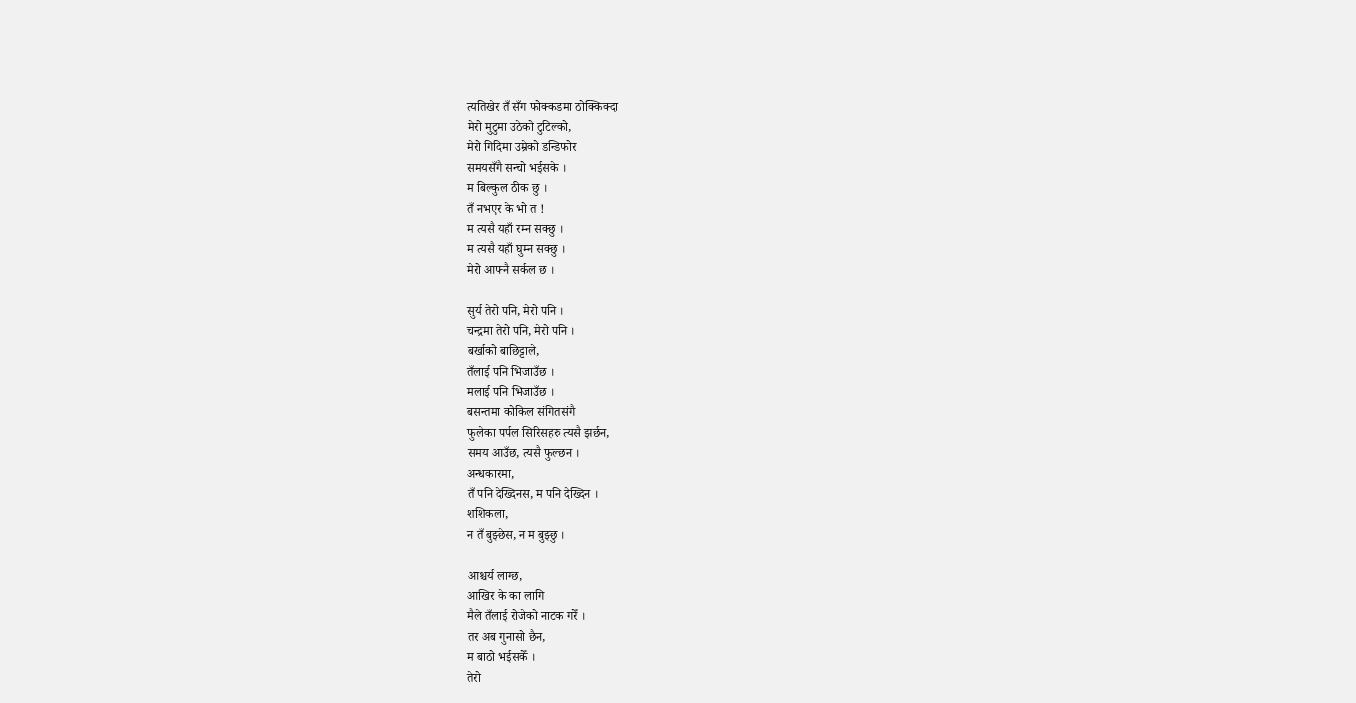त्यतिखेर तँ सँग फोक्कडमा ठोक्किक्दा
मेरो मुटुमा उठेको टुटिल्को,
मेरो गिदिमा उम्रेको डन्डिफोर
समयसँगै सन्चो भईसके ।
म बिल्कुल ठीक छु ।
तँ नभएर के भो त !
म त्यसै यहाँ रम्न सक्छु ।
म त्यसै यहाँ घुम्न सक्छु ।
मेरो आफ्नै सर्कल छ ।

सुर्य तेरो पनि, मेरो पनि ।
चन्द्रमा तेरो पनि, मेरो पनि ।
बर्खाको बाछिट्टाले,
तँलाई पनि भिजाउँछ ।
मलाई पनि भिजाउँछ ।
बसन्तमा कोकिल संगितसंगै
फुलेका पर्पल सिरिसहरु त्यसै झर्छन,
समय आउँछ, त्यसै फुल्छन ।
अन्धकारमा,
तँ पनि देख्दिनस, म पनि देख्दिन ।
शशिकला,
न तँ बुझ्छेस, न म बुझ्छु ।

आश्चर्य लाग्छ,
आखिर के का लागि
मैले तँलाई रोजेको नाटक गरेँ ।
तर अब गुनासो छैन,
म बाठो भईसकेँ ।
तेरो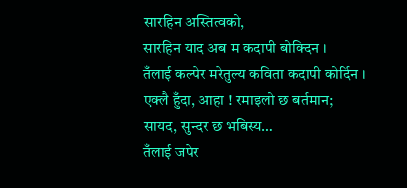सारहिन अस्तित्वको,
सारहिन याद अब म कदापी बोक्दिन ।
तँलाई कल्पेर मरेतुल्य कविता कदापी कोर्दिन ।
एक्लै हुँदा, आहा ! रमाइलो छ बर्तमान;
सायद, सुन्दर छ भबिस्य…
तँलाई जपेर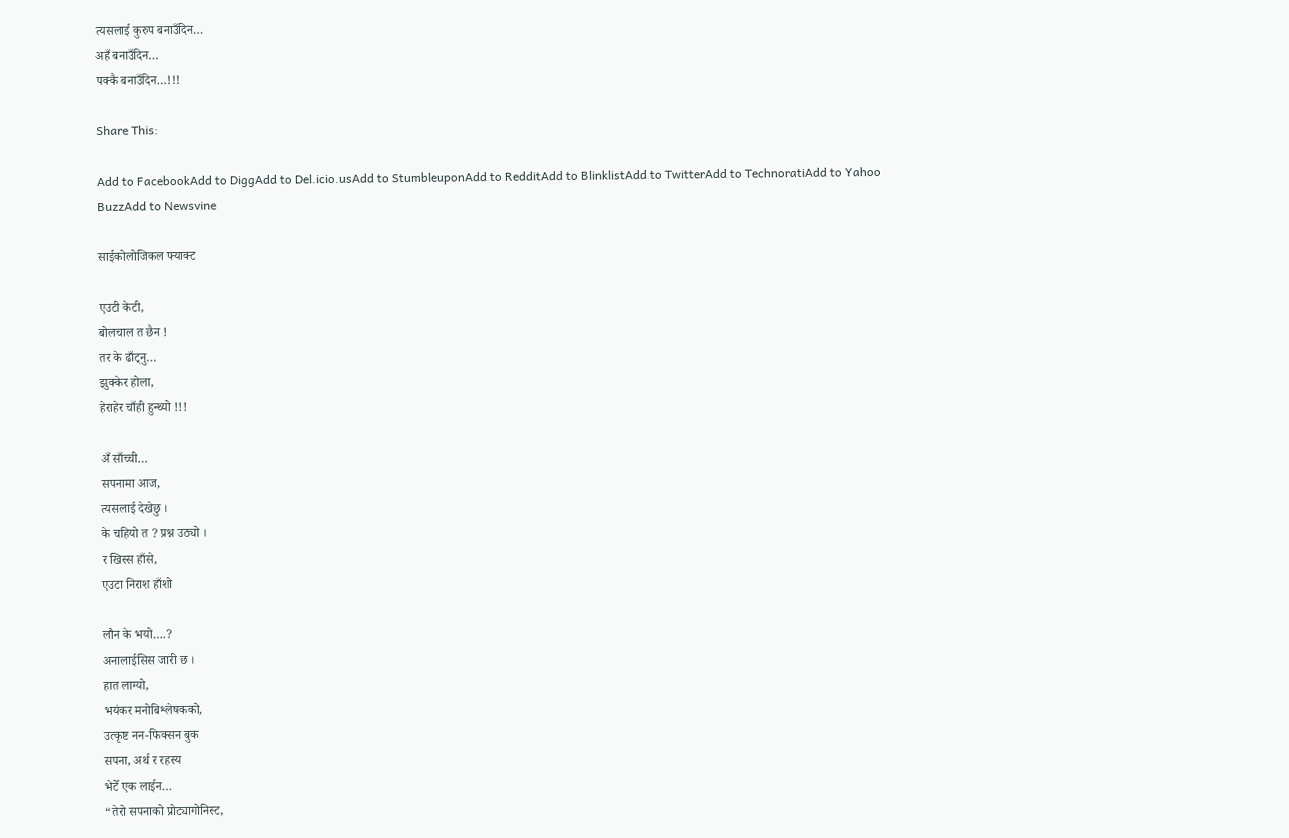त्यसलाई कुरुप बनाउँदिन…
अहँ बनाउँदिन…
पक्कै बनाउँदिन…!!!

Share This:

Add to FacebookAdd to DiggAdd to Del.icio.usAdd to StumbleuponAdd to RedditAdd to BlinklistAdd to TwitterAdd to TechnoratiAdd to Yahoo BuzzAdd to Newsvine

साईकोलोजिकल फ्याक्ट

एउटी केटी,
बोलचाल त छैन !
तर के ढाँट्नु…
झुक्केर होला,
हेराहेर चाँही हुन्थ्यो !!!

अँ साँच्ची…
सपनामा आज,
त्यसलाई देखेछु ।
के चहियो त ? प्रश्न उठ्यो ।
र खिस्स हाँसे,
एउटा निराश हाँशो

लौन के भयो….?
अनालाईसिस जारी छ ।
हात लाग्यो,
भयंकर मनोबिश्लेषकको,
उत्कृष्ट नन-फिक्सन बुक
सपना, अर्थ र रहस्य
भेटेँ एक लाईन…
“तेरो सपनाको प्रोट्यागोनिस्ट,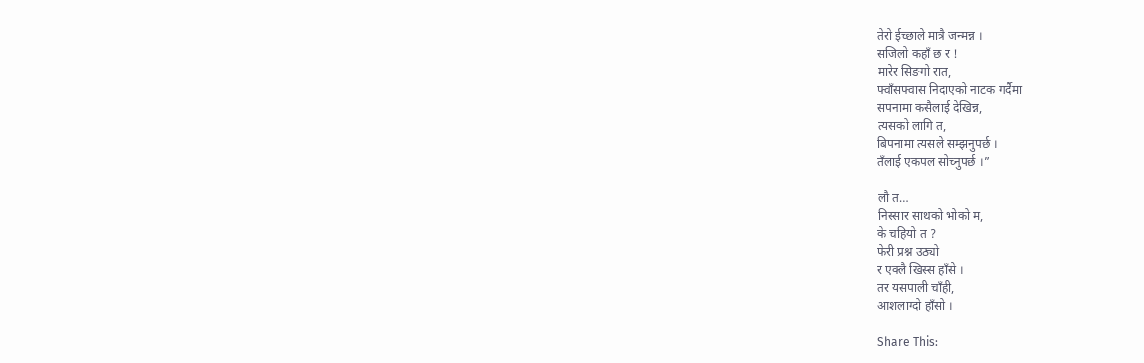तेरो ईच्छाले मात्रै जन्मन्न ।
सजिलो कहाँ छ र !
मारेर सिङगो रात,
फ्वाँसफ्वास निदाएको नाटक गर्दैमा
सपनामा कसैलाई देखिन्न,
त्यसको लागि त,
बिपनामा त्यसले सम्झनुपर्छ ।
तँलाई एकपल सोच्नुपर्छ ।”

लौ त…
निस्सार साथको भोको म,
के चहियो त ?
फेरी प्रश्न उठ्यो
र एक्लै खिस्स हाँसे ।
तर यसपाली चाँही,
आशलाग्दो हाँसो ।

Share This: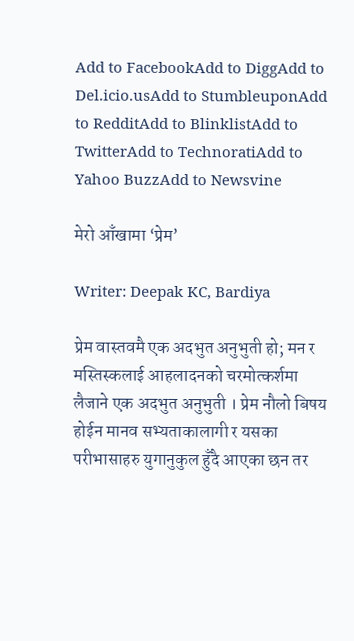Add to FacebookAdd to DiggAdd to Del.icio.usAdd to StumbleuponAdd to RedditAdd to BlinklistAdd to TwitterAdd to TechnoratiAdd to Yahoo BuzzAdd to Newsvine

मेरो आँखामा ‘प्रेम’

Writer: Deepak KC, Bardiya

प्रेम वास्तवमै एक अदभुत अनुभुती हो; मन र मस्तिस्कलाई आहलादनको चरमोत्कर्शमा लैजाने एक अदभुत अनुभुती । प्रेम नौलो बिषय होईन मानव सभ्यताकालागी र यसका परीभासाहरु युगानुकुल हुँदै आएका छन तर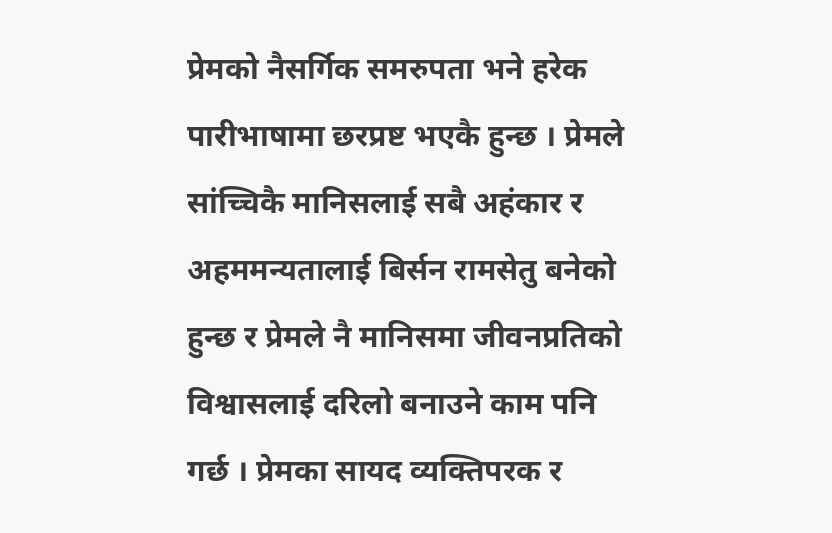प्रेमको नैसर्गिक समरुपता भने हरेक पारीभाषामा छरप्रष्ट भएकै हुन्छ । प्रेमले सांच्चिकै मानिसलाई सबै अहंकार र अहममन्यतालाई बिर्सन रामसेतु बनेको हुन्छ र प्रेमले नै मानिसमा जीवनप्रतिको विश्वासलाई दरिलो बनाउने काम पनि गर्छ । प्रेमका सायद व्यक्तिपरक र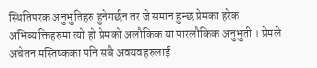स्थितिपरक अनुभुतिहरु हुनेगर्छन तर जे समान हुन्छ प्रेमका हरेक अभिब्यक्तिहरुमा त्यो हो प्रेमको अलौकिक या पारलौकिक अनुभुती । प्रेमले अचेतन मस्तिष्कका पनि सबै अवयवहरुलाई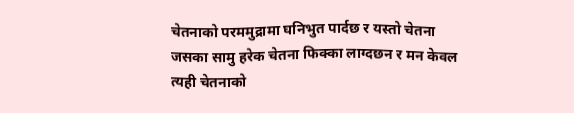चेतनाको परममुद्रामा घनिभुत पार्दछ र यस्तो चेतना जसका सामु हरेक चेतना फिक्का लाग्दछन र मन केवल त्यही चेतनाको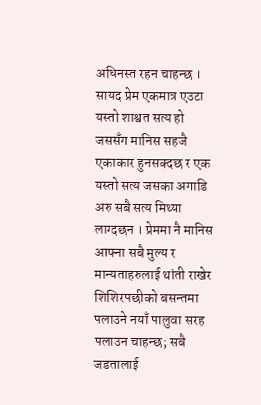अधिनस्त रहन चाहन्छ । सायद प्रेम एकमात्र एउटा यस्तो शाश्वत सत्य हो जससँग मानिस सहजै एकाकार हुनसक्दछ र एक यस्तो सत्य जसका अगाडि अरु सबै सत्य मिथ्या लाग्दछन । प्रेममा नै मानिस आफ्ना सबै मुल्य र मान्यताहरुलाई थांती राखेर शिशिरपछीको बसन्तमा पलाउने नयाँ पालुवा सरह पलाउन चाहन्छ; सबै जडतालाई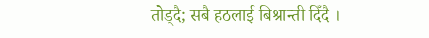तोड्दै; सबै हठलाई बिश्रान्ती दिँदै ।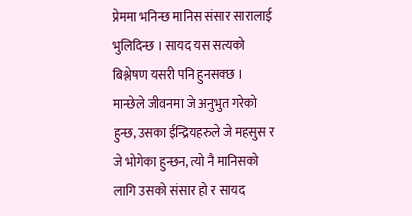प्रेममा भनिन्छ मानिस संसार सारालाई भुलिदिन्छ । सायद यस सत्यको बिश्लेषण यसरी पनि हुनसक्छ । मान्छेले जीवनमा जे अनुभुत गरेको हुन्छ, उसका ईन्द्रियहरुले जे महसुस र जे भोगेका हुन्छन, त्यो नै मानिसको लागि उसको संसार हो र सायद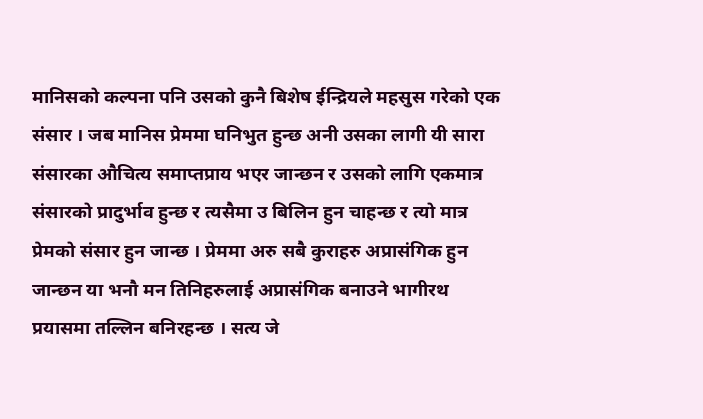मानिसको कल्पना पनि उसको कुनै बिशेष ईन्द्रियले महसुस गरेको एक संसार । जब मानिस प्रेममा घनिभुत हुन्छ अनी उसका लागी यी सारा संसारका औचित्य समाप्तप्राय भएर जान्छन र उसको लागि एकमात्र संसारको प्रादुर्भाव हुन्छ र त्यसैमा उ बिलिन हुन चाहन्छ र त्यो मात्र प्रेमको संसार हुन जान्छ । प्रेममा अरु सबै कुराहरु अप्रासंगिक हुन जान्छन या भनौ मन तिनिहरुलाई अप्रासंगिक बनाउने भागीरथ प्रयासमा तल्लिन बनिरहन्छ । सत्य जे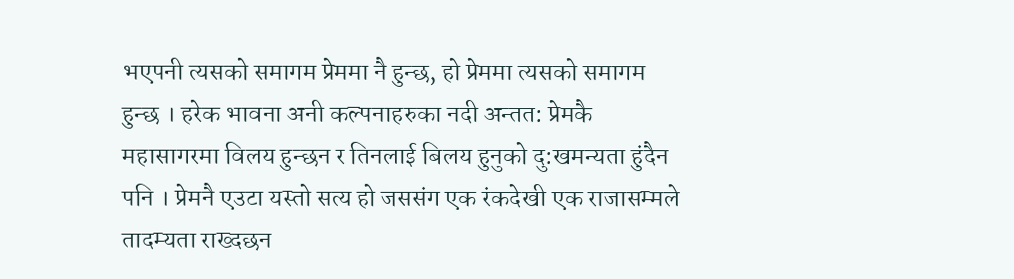भएपनी त्यसको समागम प्रेममा नै हुन्छ, हो प्रेममा त्यसको समागम हुन्छ । हरेक भावना अनी कल्पनाहरुका नदी अन्तत: प्रेमकै महासागरमा विलय हुन्छन र तिनलाई बिलय हुनुको दु:खमन्यता हुंदैन पनि । प्रेमनै एउटा यस्तो सत्य हो जससंग एक रंकदेखी एक राजासम्मले तादम्यता राख्दछन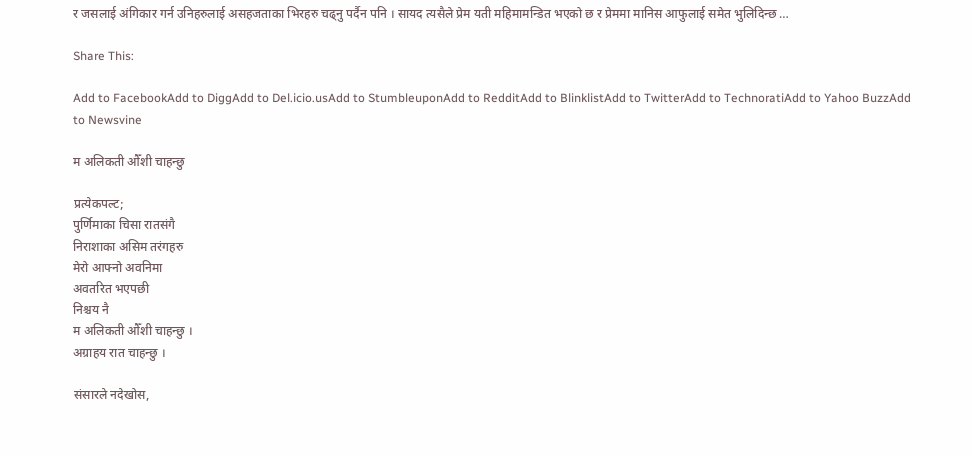र जसलाई अंगिकार गर्न उनिहरुलाई असहजताका भिरहरु चढ्नु पर्दैन पनि । सायद त्यसैले प्रेम यती महिमामन्डित भएको छ र प्रेममा मानिस आफुलाई समेत भुलिदिन्छ …

Share This:

Add to FacebookAdd to DiggAdd to Del.icio.usAdd to StumbleuponAdd to RedditAdd to BlinklistAdd to TwitterAdd to TechnoratiAdd to Yahoo BuzzAdd to Newsvine

म अलिकती औँशी चाहन्छु

प्रत्येकपल्ट;
पुर्णिमाका चिसा रातसंगै
निराशाका असिम तरंगहरु
मेरो आफ्नो अवनिमा
अवतरित भएपछी
निश्चय नै
म अलिकती औँशी चाहन्छु ।
अग्राहय रात चाहन्छु ।

संसारले नदेखोस,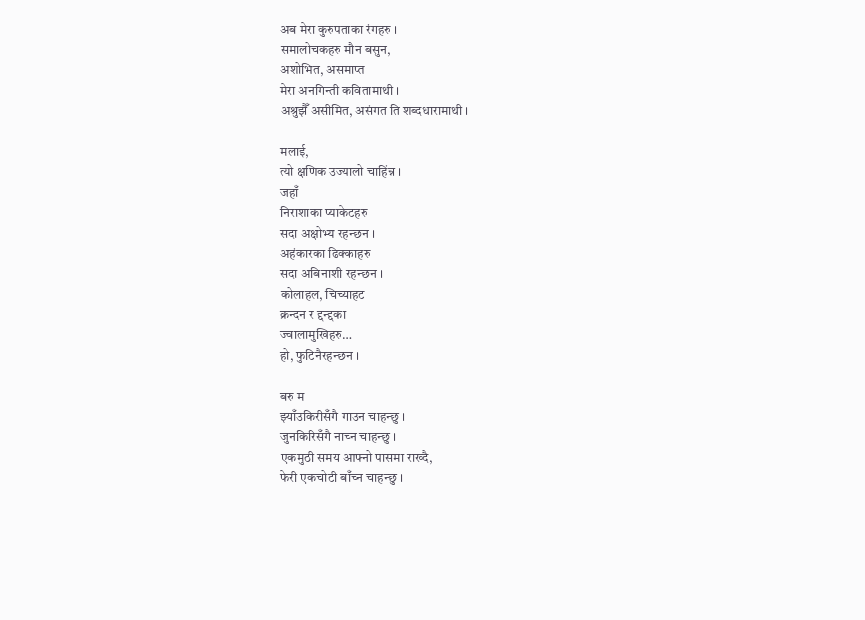अब मेरा कुरुपताका रंगहरु ।
समालोचकहरु मौन बसुन,
अशोभित, असमाप्त
मेरा अनगिन्ती कवितामाथी ।
अश्रुझैँ असीमित, असंगत ति शब्दधारामाथी ।

मलाई,
त्यो क्षणिक उज्यालो चाहिंन्न ।
जहाँ
निराशाका प्याकेटहरु
सदा अक्षोभ्य रहन्छन ।
अहंकारका ढिक्काहरु
सदा अबिनाशी रहन्छन ।
कोलाहल, चिच्याहट
क्रन्दन र द्दन्द्दका
ज्वालामुखिहरु…
हो, फुटिनैरहन्छन ।

बरु म
झ्याँउकिरीसँगै गाउन चाहन्छु ।
जुनकिरिसँगै नाच्न चाहन्छु ।
एकमुठी समय आफ्नो पासमा राख्दै,
फेरी एकचोटी बाँच्न चाहन्छु ।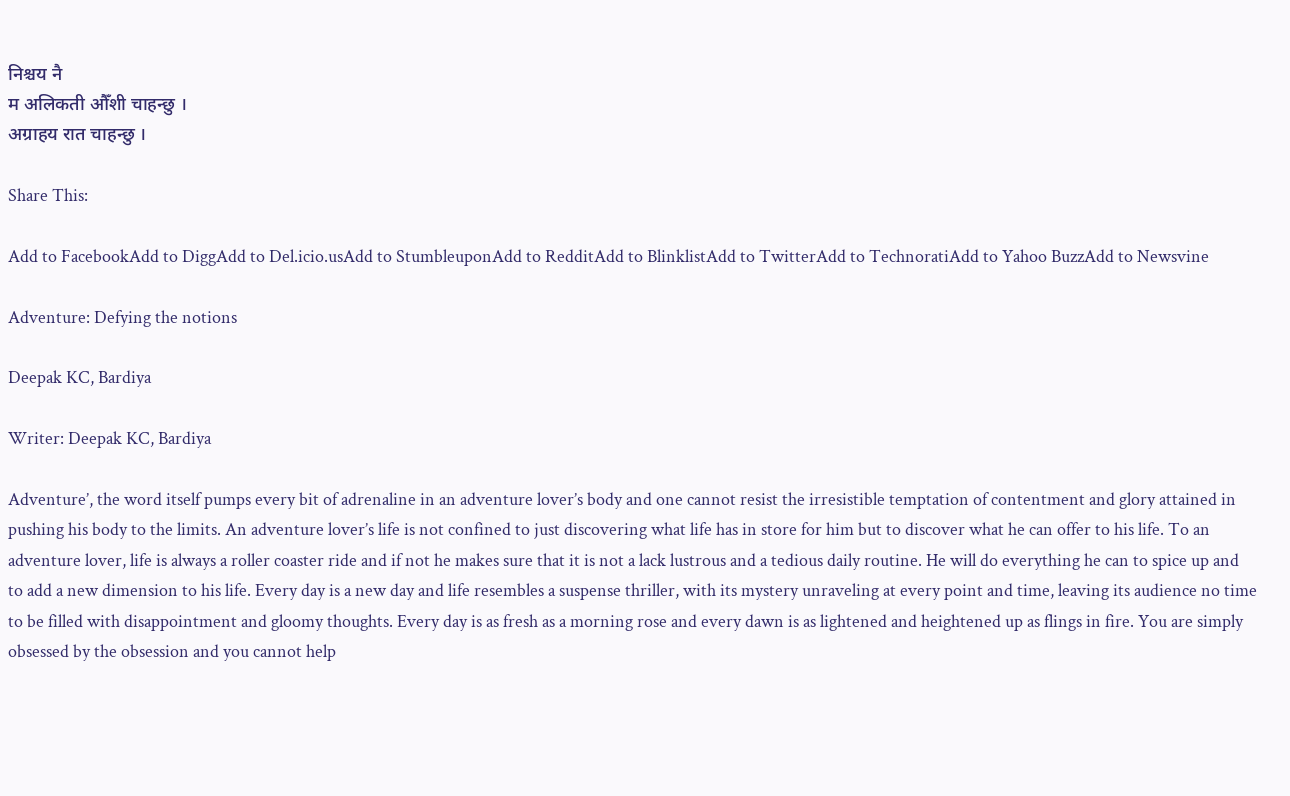निश्चय नै
म अलिकती औँशी चाहन्छु ।
अग्राहय रात चाहन्छु ।

Share This:

Add to FacebookAdd to DiggAdd to Del.icio.usAdd to StumbleuponAdd to RedditAdd to BlinklistAdd to TwitterAdd to TechnoratiAdd to Yahoo BuzzAdd to Newsvine

Adventure: Defying the notions

Deepak KC, Bardiya

Writer: Deepak KC, Bardiya

Adventure’, the word itself pumps every bit of adrenaline in an adventure lover’s body and one cannot resist the irresistible temptation of contentment and glory attained in pushing his body to the limits. An adventure lover’s life is not confined to just discovering what life has in store for him but to discover what he can offer to his life. To an adventure lover, life is always a roller coaster ride and if not he makes sure that it is not a lack lustrous and a tedious daily routine. He will do everything he can to spice up and to add a new dimension to his life. Every day is a new day and life resembles a suspense thriller, with its mystery unraveling at every point and time, leaving its audience no time to be filled with disappointment and gloomy thoughts. Every day is as fresh as a morning rose and every dawn is as lightened and heightened up as flings in fire. You are simply obsessed by the obsession and you cannot help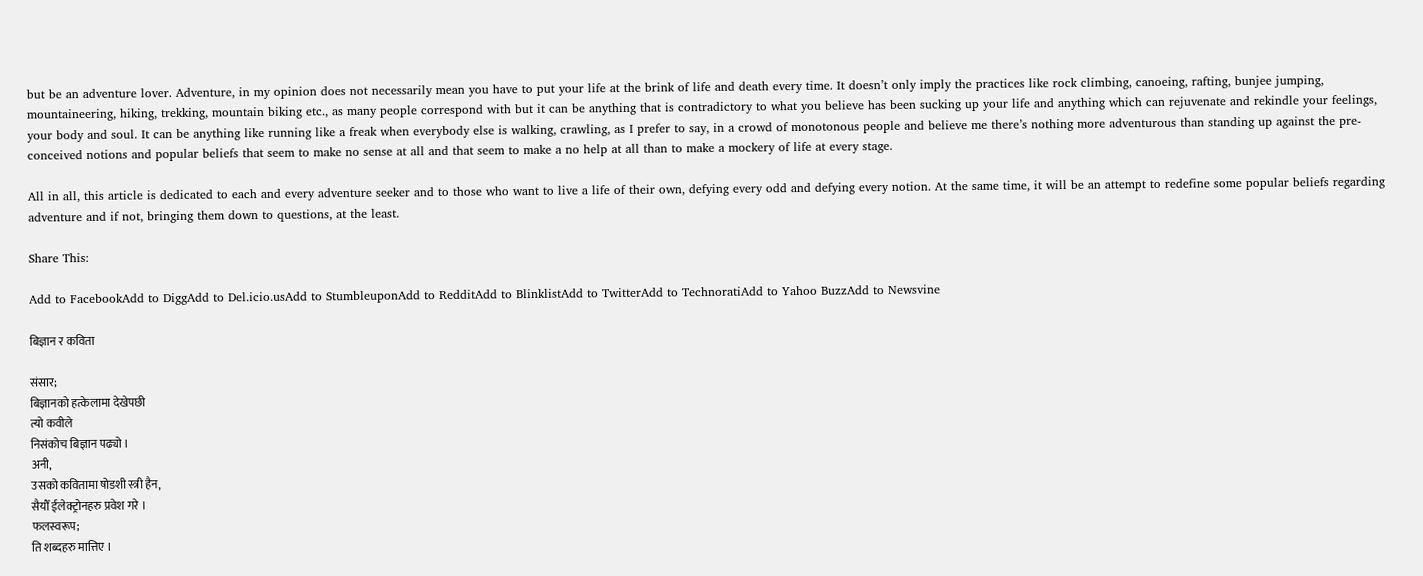but be an adventure lover. Adventure, in my opinion does not necessarily mean you have to put your life at the brink of life and death every time. It doesn’t only imply the practices like rock climbing, canoeing, rafting, bunjee jumping, mountaineering, hiking, trekking, mountain biking etc., as many people correspond with but it can be anything that is contradictory to what you believe has been sucking up your life and anything which can rejuvenate and rekindle your feelings, your body and soul. It can be anything like running like a freak when everybody else is walking, crawling, as I prefer to say, in a crowd of monotonous people and believe me there’s nothing more adventurous than standing up against the pre-conceived notions and popular beliefs that seem to make no sense at all and that seem to make a no help at all than to make a mockery of life at every stage.

All in all, this article is dedicated to each and every adventure seeker and to those who want to live a life of their own, defying every odd and defying every notion. At the same time, it will be an attempt to redefine some popular beliefs regarding adventure and if not, bringing them down to questions, at the least.

Share This:

Add to FacebookAdd to DiggAdd to Del.icio.usAdd to StumbleuponAdd to RedditAdd to BlinklistAdd to TwitterAdd to TechnoratiAdd to Yahoo BuzzAdd to Newsvine

बिज्ञान र कविता

संसार;
बिज्ञानको हत्केलामा देखेपछी
त्यो कवीले
निसंकोच बिज्ञान पढ्यो ।
अनी,
उसको कवितामा षोडशी स्त्री हैन,
सैयौँ ईलेक्ट्रोनहरु प्रवेश गरे ।
फलस्वरूप;
ति शब्दहरु मात्तिए ।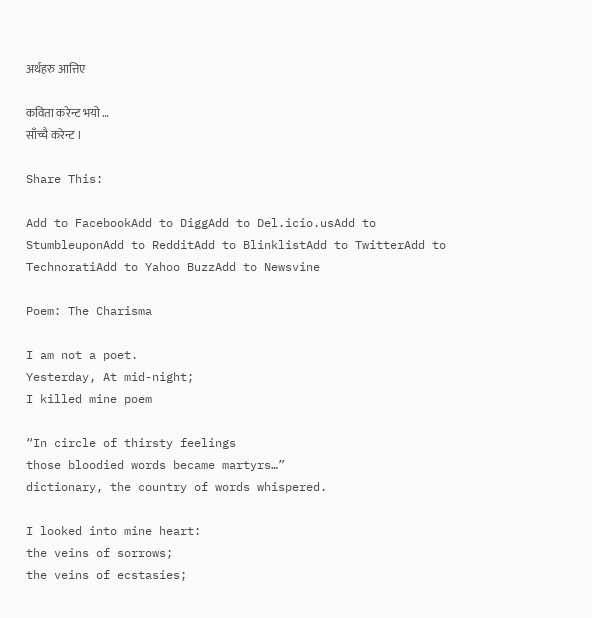अर्थहरु आत्तिए

कविता करेन्ट भयो …
साँच्चै करेन्ट ।

Share This:

Add to FacebookAdd to DiggAdd to Del.icio.usAdd to StumbleuponAdd to RedditAdd to BlinklistAdd to TwitterAdd to TechnoratiAdd to Yahoo BuzzAdd to Newsvine

Poem: The Charisma

I am not a poet.
Yesterday, At mid-night;
I killed mine poem

“In circle of thirsty feelings
those bloodied words became martyrs…”
dictionary, the country of words whispered.

I looked into mine heart:
the veins of sorrows;
the veins of ecstasies;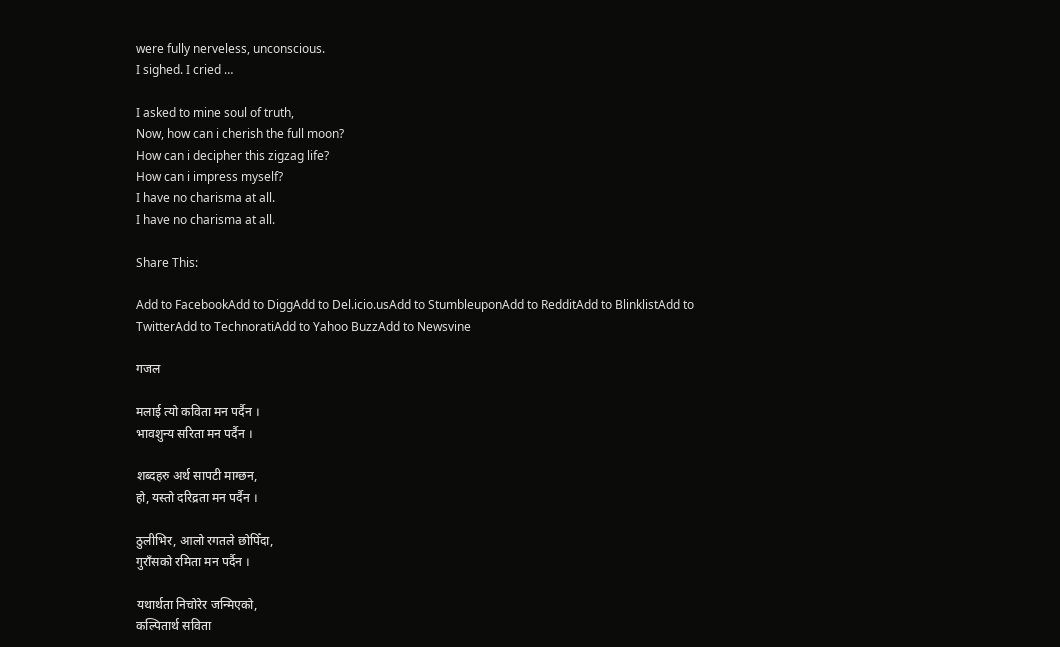were fully nerveless, unconscious.
I sighed. I cried …

I asked to mine soul of truth,
Now, how can i cherish the full moon?
How can i decipher this zigzag life?
How can i impress myself?
I have no charisma at all.
I have no charisma at all.

Share This:

Add to FacebookAdd to DiggAdd to Del.icio.usAdd to StumbleuponAdd to RedditAdd to BlinklistAdd to TwitterAdd to TechnoratiAdd to Yahoo BuzzAdd to Newsvine

गजल

मलाई त्यो कविता मन पर्दैन ।
भावशुन्य सरिता मन पर्दैन ।

शब्दहरु अर्थ सापटी माग्छन,
हो, यस्तो दरिद्रता मन पर्दैन ।

ठुलीभिर, आलो रगतले छोपिँदा,
गुराँसको रमिता मन पर्दैन ।

यथार्थता निचोरेर जन्मिएको,
कल्पितार्थ सविता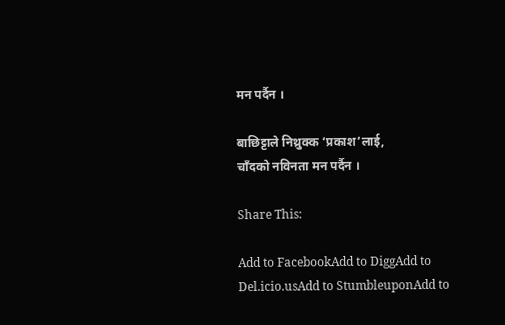मन पर्दैन ।

बाछिट्टाले निथ्रुक्क ‘प्रकाश’लाई,
चाँदको नविनता मन पर्दैन ।

Share This:

Add to FacebookAdd to DiggAdd to Del.icio.usAdd to StumbleuponAdd to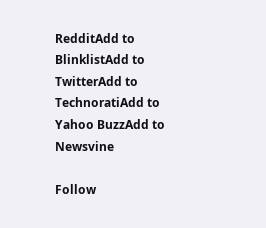RedditAdd to BlinklistAdd to TwitterAdd to TechnoratiAdd to Yahoo BuzzAdd to Newsvine

Follow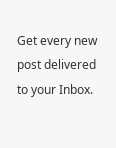Get every new post delivered to your Inbox.